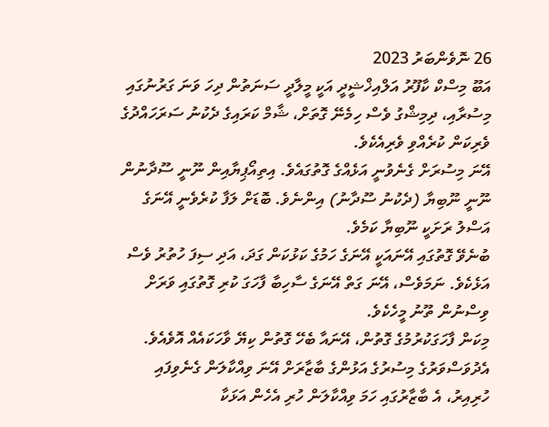26 ނޮވެންބަރު 2023
އަބޫ މިސްކް ކާފޫރު އަލްއިޚްޝީދީ އަކީ މީލާދީ ސަނަތުން ދިހަ ވަނަ ގަރުނުގައި މިސުރާއި، ދިމިޝްގު ވެސް ހިމެނޭ ގޮތަށް، ޝާމް ކަރައިގެ ދެކުނު ސަރަހައްދުގެ ވެރިކަން ކުރެއްވި ވެރިއެކެވެ.
އޭނަ މިސުރަށް ގެނެވުނީ އަޅެއްގެ ގޮތުގައެވެ. އިތިއޯޕިޔާއިން ނޫނީ ސޫދާނުން ނޫނީ ނޫބިޔާ (ދެކުނު ސޫދާނު) އިންނެވެ. ބޮޑަށް ލަފާ ކުރެވެނީ އޭނަގެ އަސްލު ރަށަކީ ނޫބިޔާ ކަމެވެ.
ބުނެވޭ ގޮތުގައި އޭނައަކީ އޭނަގެ ހަމުގެ ކަޅުކަން ގަދަ، އަދި ސިފަ ހުތުރު ވެސް އަޅެކެވެ. ނަމަވެސް، އޭނަ ގަތް އޭނަގެ ސާހިބާ ފާހަގަ ކުރި ގޮތުގައި ވަރަށް ވިސްނުން ތޫނު މީހެކެވެ.
މިކަން ފާހަގަކުރުމުގެ ގޮތުން، އޭނައާ ބެހޭ ގޮތުން ކިޔޭ ވާހަކައެއް އޮވެއެވެ. އެދުވަސްވަރުގެ މިސުރުގެ އަޅުންގެ ބާޒާރަށް އޭނަ ވިއްކާލަން ގެނެވިފައި ހުރިއިރު، އެ ބާޒާރުގައި ހަމަ ވިއްކާލަން ހުރި އެހެން އަޅަކާ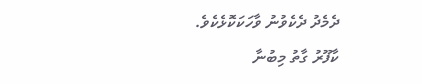ދެމެދު ދެކެވުނު ވާހަކަކޮޅެކެވެ.
ކާފޫރު ގާތު މިބުނާ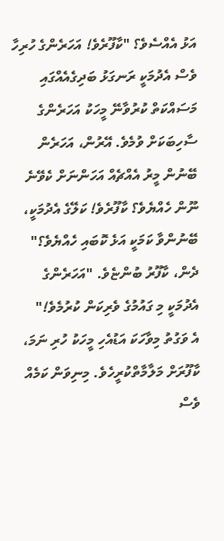އަޅު އެއްސެވެ؟ "ކާފޫރެވެ! އަހަރެންގެ ހުރިހާ ވެސް އެދުމަކީ ރަނގަޅު ބަދިގެއެއްގައި މަސައްކަތް ކުރުވާނޭ މީހަކު އަހަރެންގެ ސާހިބަކަށް ވުމެވެ. އޭރުން، އަހަރެން ބޭނުން މީރު އެއްޗެއް އަހަންނަށް ކެވޭނެ ނޫން ހެއްޔެވެ؟ ކާފޫރެވެ! ކަލޭގެ އެދުމަކީ، ބޭނުންވާ ކަމަކީ އަޅެ ކޮބައި ހެއްޔެވެ؟"
ދެން، ކާފޫރު ބުންޏެވެ. "އަހަރެންގެ އެދުމަކީ މި ގައުމުގެ ވެރިކަން ކުރުމެވެ!"
އެ ވަގުތު މިވާހަކަ އަޑުއެހި މީހަކު ހުރި ނަމަ، ކާފޫރަށް މަލާމާތްކުރީހެވެ. މިނިވަން ކަމެއް ވެސް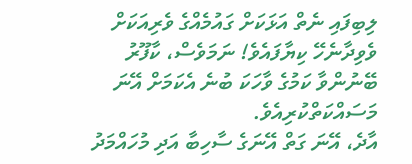ލިބިފައި ނެތް އަޅަކަށް ގައުމެއްގެ ވެރިއަކަށް ވެވިދާނެހޭ ކިޔާފައެވެ! ނަމަވެސް، ކާފޫރު ބޭނުންވާ ކަމުގެ ވާހަކަ ބުނެ އެކަމަށް އޭނަ މަސައްކަތްކުރިއެވެ.
އާދެ، އޭނަ ގަތް އޭނަގެ ސާހިބާ އަދި މުހައްމަދު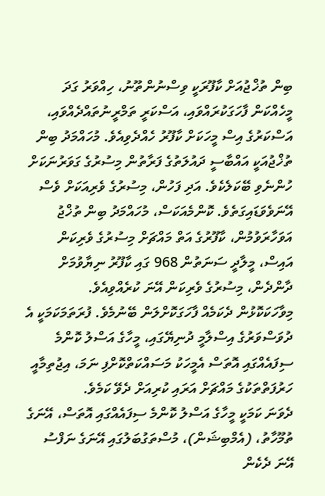ބިން ތުޚްޖުއަށް ކާފޫރަކީ ވިސްނުންތޫނު، ހިއްވަރު ގަދަ މީހެއްކަން ފާހަގަކުރައްވައި، އަސްކަރީ ތަމްރީނުތައްދެއްވައި، އަސްކަރުގެ އިސް މީހަކަށް ކާފޫރު ހެއްދެވިއެވެ. މުހައްމަދު ބިން ތުޚްޖުއަކީ އައްބާސީ ދައުލަތުގެ ފަރާތުން މިސުރުގެ ގަވަރުނަކަށް ހުންނެވި ބޭކަލެކެވެ. އަދި ފަހުން، މިސުރުގެ ވެރިއަކަށް ވެސް އޭނަވެވަޑައިގަތެވެ. ކޮންމެއަކަސް، މުހައްމަދު ބިން ތުޚްޖު އަވަހާރަވުމުން، ކާފޫރުގެ އަތް މައްޗަށް މިސުރުގެ ވެރިކަން އައިސް، މީލާދީ ސަނަތުން 968 ގައި ކާފޫރު ނިޔާވުމަށް ދާންދެން، މިސުރުގެ ވެރިކަން އޭނަ ކުރެއްވިއެވެ.
މިވާހަކަކޮޅުން ދެކަމެއް ފާހަގަކޮށްލަން ބޭނުމެވެ. ފުރަތަމަކަމަކީ އެ ދުވަސްވަރުގެ އިސްލާމީ ދުނިޔޭގައި، މީހާގެ އަސްލު ކޮންމެ ސިފައެއްގައި އޮތަސް އެމީހަކު މަސައްކަތްކޮށްފި ނަމަ، އިޖުތިމާއީ ހަރުފަތްތަކުގެ މައްޗަށް އަރައި ކުރިއަށް ދެވޭ ކަމެވެ.
ދެވަނަ ކަމަކީ މީހާގެ އަސްލު ކޮންމެ ސިފައެއްގައި އޮތަސް، އޭނަގެ ތުމޫހާތު، (އެމްބިޝަން)، މުސްތަގުބަލުގައި އޭނަގެ ނަފްސު އޭނަ ދެކެން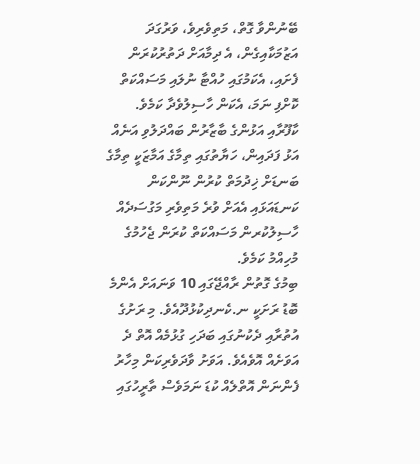ބޭނުންވާ ގޮތް، މަތިވެރިވެ، ވަރުގަދަ އަޒުމަކާއިގެން، އެ ދިމާއަށް ދަތުރުކުރަން ފެށައި، އެކަމުގައި ހުއްޓާ ނުލައި މަސައްކަތް ކޮށްފި ނަމަ، އެކަން ހާސިލުވެދާ ކަމެވެ. ކާފޫރާއި އަޅުންގެ ބާޒާރުން ބައްދަލުވި އަނެއް އަޅު ފަދައިން، ހަޔާތުގައި ތިމާގެ އަމާޒަކީ ތިމާގެ ބަނޑަށް ޚިދުމަތް ކުރުން ނޫންކަން ކަނޑައަޅައި އެއަށް ވުރެ މަތިވެރި މަގުސަދެއް ހާސިލުކުރން މަސައްކަތް ކުރަން ޖެހުމުގެ މުހިއްމު ކަމެވެ.
ބިމުގެ ގޮތުން ރާއްޖޭގައި 10 ވަނައަށް އެންމެ ބޮޑު ރަށަކީ ނ.ކެނދިކުޅުދޫއެވެ. މި ރަށުގެ އުތުރާއި ދެކުނުގައި ބަދަހި ގުޅުމެއް އޮތް ދެ އަވަށެއް އޮވެއެވެ. އަވަށު ވާދަވެރިކަން މިހާރު ފެންނަން އޮތްލެއް ކުޑަ ނަމަވެސް ތާރީހުގައި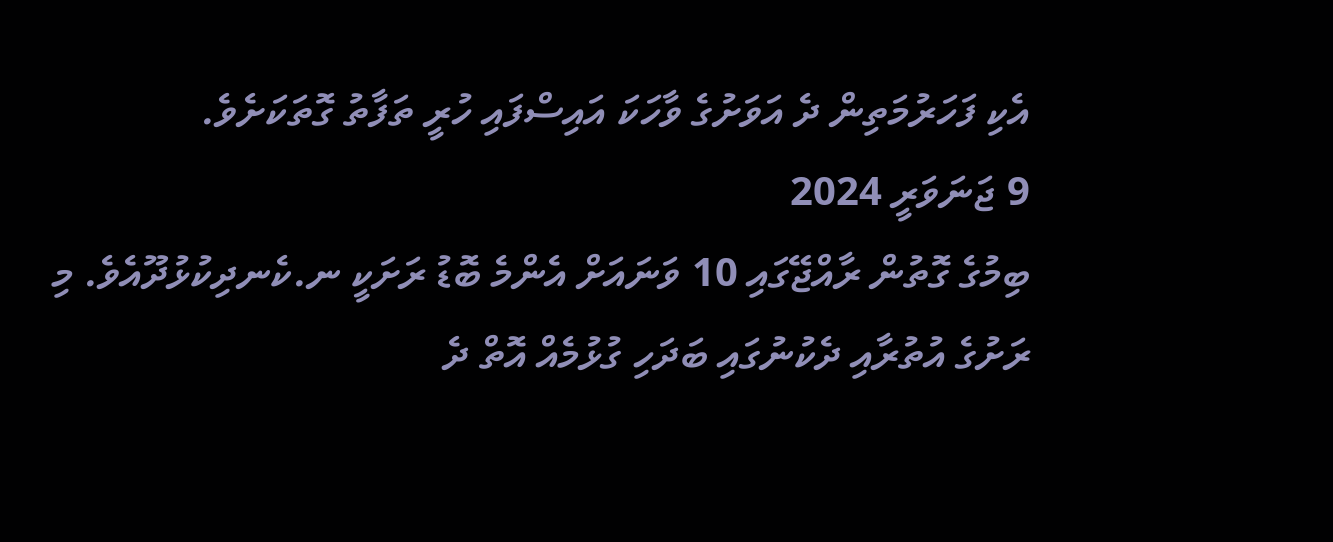އެކި ފަހަރުމަތިން ދެ އަވަށުގެ ވާހަކަ އައިސްފައި ހުރީ ތަފާތު ގޮތަކަށެވެ.
9 ޖަނަވަރީ 2024
ބިމުގެ ގޮތުން ރާއްޖޭގައި 10 ވަނައަށް އެންމެ ބޮޑު ރަށަކީ ނ.ކެނދިކުޅުދޫއެވެ. މި ރަށުގެ އުތުރާއި ދެކުނުގައި ބަދަހި ގުޅުމެއް އޮތް ދެ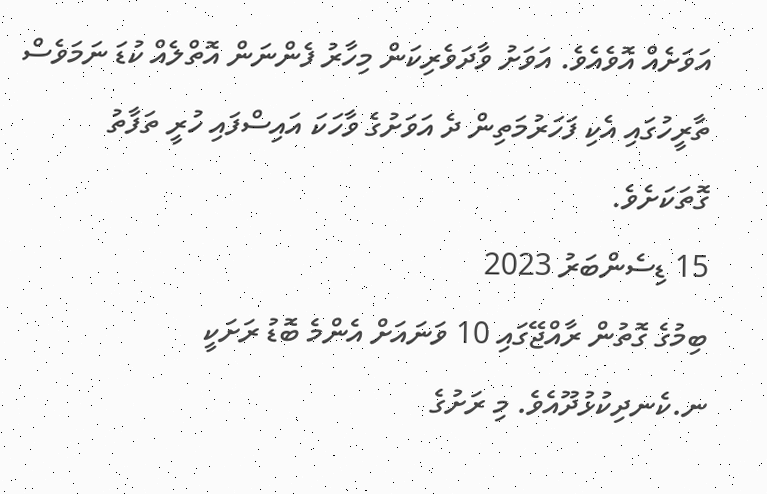އަވަށެއް އޮވެއެވެ. އަވަށު ވާދަވެރިކަން މިހާރު ފެންނަން އޮތްލެއް ކުޑަ ނަމަވެސް ތާރީހުގައި އެކި ފަހަރުމަތިން ދެ އަވަށުގެ ވާހަކަ އައިސްފައި ހުރީ ތަފާތު ގޮތަކަށެވެ.
15 ޑިސެންބަރު 2023
ބިމުގެ ގޮތުން ރާއްޖޭގައި 10 ވަނައަށް އެންމެ ބޮޑު ރަށަކީ ނ.ކެނދިކުޅުދޫއެވެ. މި ރަށުގެ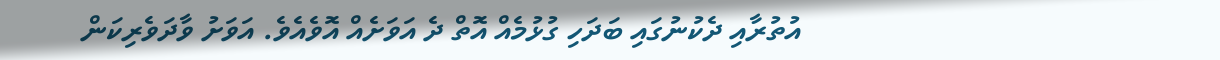އުތުރާއި ދެކުނުގައި ބަދަހި ގުޅުމެއް އޮތް ދެ އަވަށެއް އޮވެއެވެ. އަވަށު ވާދަވެރިކަން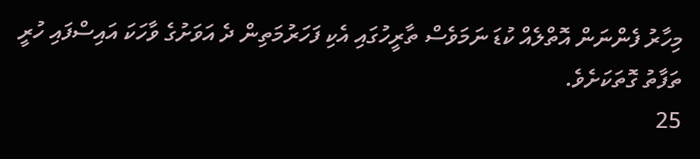މިހާރު ފެންނަން އޮތްލެއް ކުޑަ ނަމަވެސް ތާރީހުގައި އެކި ފަހަރުމަތިން ދެ އަވަށުގެ ވާހަކަ އައިސްފައި ހުރީ ތަފާތު ގޮތަކަށެވެ.
25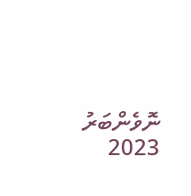ނޮވެންބަރު 2023